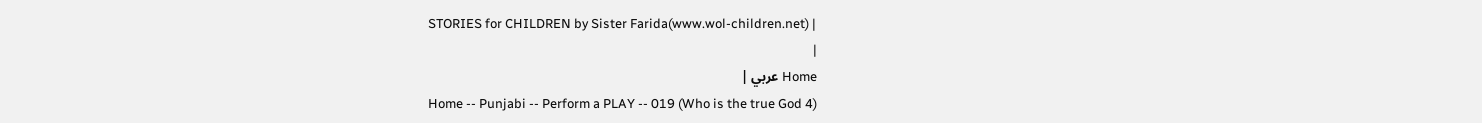STORIES for CHILDREN by Sister Farida(www.wol-children.net) |
|
Home عربي |
Home -- Punjabi -- Perform a PLAY -- 019 (Who is the true God 4)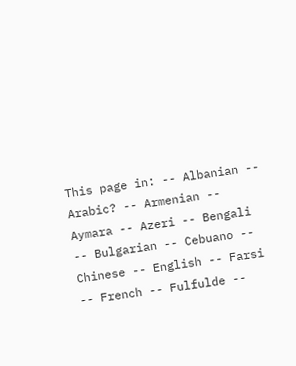This page in: -- Albanian -- Arabic? -- Armenian -- Aymara -- Azeri -- Bengali -- Bulgarian -- Cebuano -- Chinese -- English -- Farsi -- French -- Fulfulde --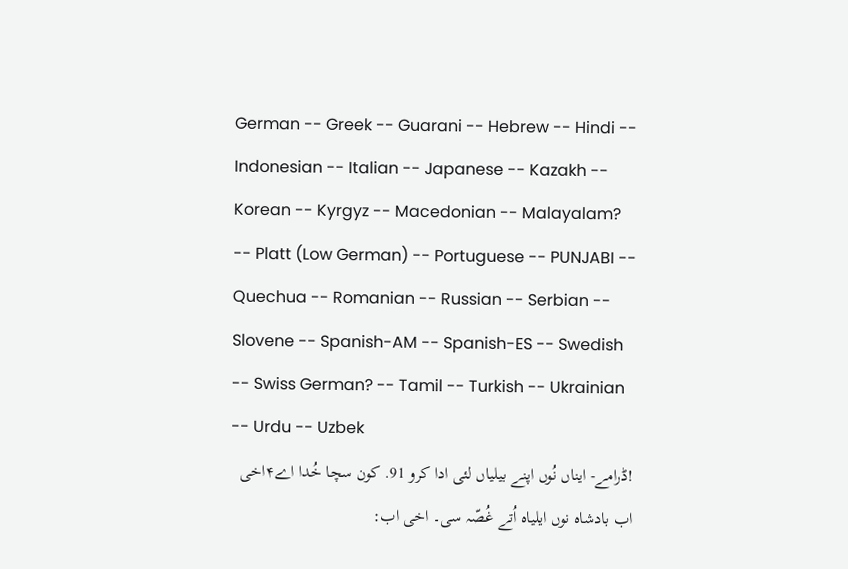German -- Greek -- Guarani -- Hebrew -- Hindi -- Indonesian -- Italian -- Japanese -- Kazakh -- Korean -- Kyrgyz -- Macedonian -- Malayalam? -- Platt (Low German) -- Portuguese -- PUNJABI -- Quechua -- Romanian -- Russian -- Serbian -- Slovene -- Spanish-AM -- Spanish-ES -- Swedish -- Swiss German? -- Tamil -- Turkish -- Ukrainian -- Urdu -- Uzbek
!ڈرامے- ایناں نُوں اپنے بیلیاں لئی ادا کرو 91. کون سچا خُدا اے۴اخی اب بادشاہ نوں ایلیاہ اُتے غُصّہ سی۔ اخی اب: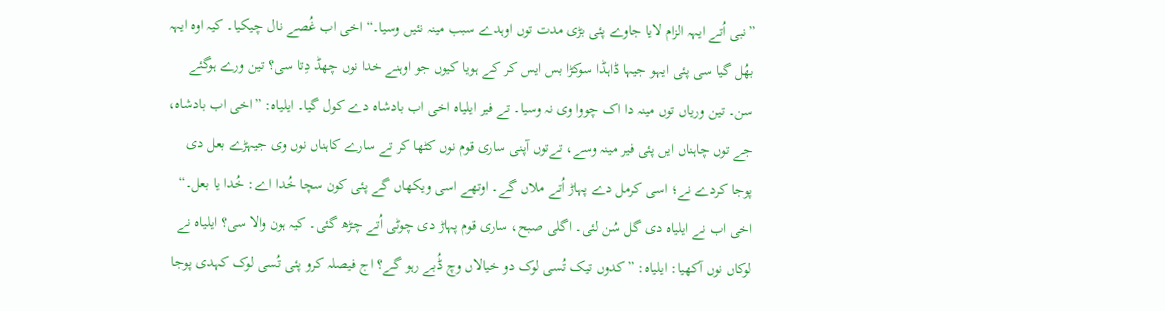”نبی اُتے ایہہ الزام لایا جاوے پئی بڑی مدت توں اوہدے سبب مینہ نئیں وسیا۔“ اخی اب غُصے نال چیکیا۔ کیہ اوہ ایہہ بھُل گیا سی پئی ایہو جیہا ڈاہڈا سوکڑا بس ایس کر کے ہویا کیوں جو اوہنے خدا نوں چھڈ دِتا سی؟ تین ورے ہوگئے سن۔ تین وریاں توں مینہ دا اک چووا وی نہ وسیا۔ تے فیر ایلیاہ اخی اب بادشاہ دے کول گیا۔ ایلیاہ: ”اخی اب بادشاہ، جے توں چاہناں ایں پئی فیر مینہ وسے، تےتوں آپنی ساری قوم نوں کٹھا کر تے سارے کاہناں نوں وی جیہڑے بعل دی پوجا کردے نے؛ اسی کرمل دے پہاڑ اُتے ملاں گے۔ اوتھے اسی ویکھاں گے پئی کون سچا خُدا اے: خُدا یا بعل۔“ اخی اب نے ایلیاہ دی گل سُن لئی۔ اگلی صبح، ساری قوم پہاڑ دی چوٹی اُتے چڑھ گئی۔ کیہ ہون والا سی؟ ایلیاہ نے لوکاں نوں آکھیا: ایلیاہ: ”کدوں تیک تُسی لوک دو خیالاں وچ ڈُبے رہو گے؟ اج فیصلہ کرو پئی تُسی لوک کہدی پوجا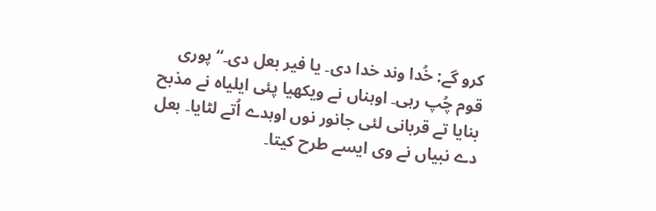کرو گے: خُدا وند خدا دی۔ یا فیر بعل دی۔“ پوری قوم چُپ رہی۔ اوہناں نے ویکھیا پئی ایلیاہ نے مذبح بنایا تے قربانی لئی جانور نوں اوہدے اُتے لٹایا۔ بعل دے نبیاں نے وی ایسے طرح کیتا۔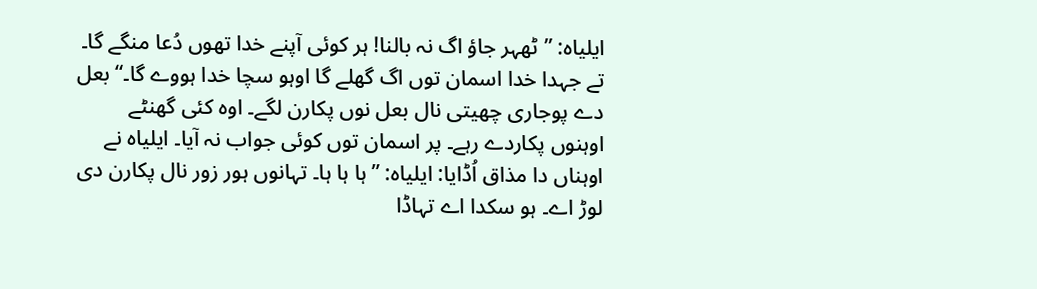ایلیاہ: ”ٹھہر جاؤ اگ نہ بالنا! ہر کوئی آپنے خدا تھوں دُعا منگے گا۔ تے جہدا خدا اسمان توں اگ گھلے گا اوہو سچا خدا ہووے گا۔“ بعل دے پوجاری چھیتی نال بعل نوں پکارن لگے۔ اوہ کئی گھنٹے اوہنوں پکاردے رہے۔ پر اسمان توں کوئی جواب نہ آیا۔ ایلیاہ نے اوہناں دا مذاق اُڈایا: ایلیاہ: ”ہا ہا ہا۔ تہانوں ہور زور نال پکارن دی لوڑ اے۔ ہو سکدا اے تہاڈا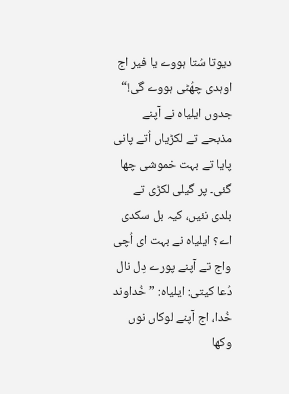دیوتا سُتا ہووے یا فیر اج اوہدی چھُٹی ہووے گی!“ جدوں ایلیاہ نے آپنے مذبحے تے لکڑیاں اُتے پانی پایا تے بہت خموشی چھا گئی۔ پر گیلی لکڑی تے بلدی نئیں، کیہ بل سکدی اے؟ ایلیاہ نے بہت ای اُچی واج تے آپنے پورے دِل نال دُعا کیتی: ایلیاہ: ”خُداوند خُدا، اج آپنے لوکاں نوں وکھا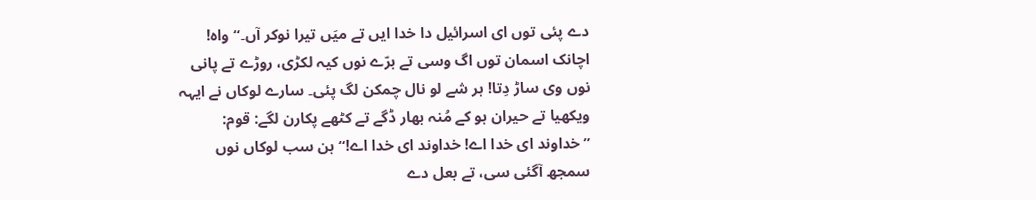دے پئی توں ای اسرائیل دا خدا ایں تے میَں تیرا نوکر آں۔“ واہ! اچانک اسمان توں اگ وسی تے برّے نوں کیہ لکڑی، روڑے تے پانی نوں وی ساڑ دِتا! ہر شے لو نال چمکن لگ پئی۔ سارے لوکاں نے ایہہ ویکھیا تے حیران ہو کے مُنہ بھار ڈگے تے کٹھے پکارن لگے: قوم: ”خداوند ای خدا اے! خداوند ای خدا اے!“ ہن سب لوکاں نوں سمجھ آگئی سی، تے بعل دے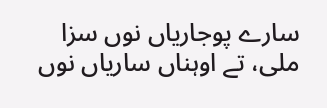سارے پوجاریاں نوں سزا ملی، تے اوہناں ساریاں نوں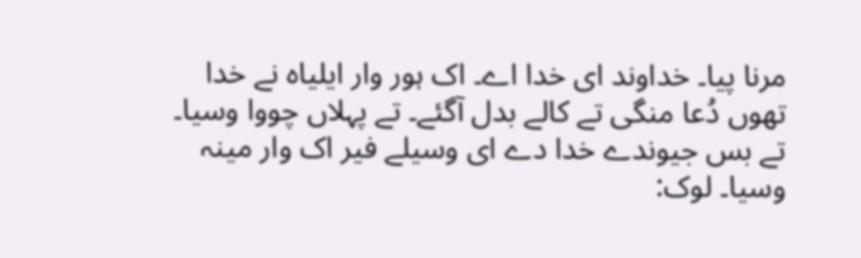مرنا پیا۔ خداوند ای خدا اے۔ اک ہور وار ایلیاہ نے خدا تھوں دُعا منگی تے کالے بدل آگئے۔ تے پہلاں چووا وسیا۔ تے بس جیوندے خدا دے ای وسیلے فیر اک وار مینہ وسیا۔ لوک: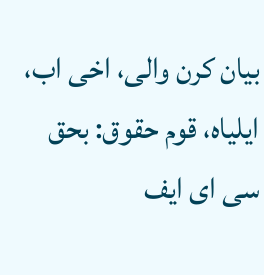بیان کرن والی، اخی اب، ایلیاہ، قوم حقوق: بحق سی ای ایف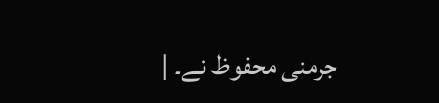جرمنی محفوظ نے۔ |